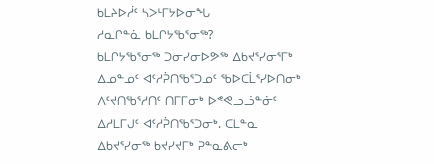ᑲᒪᔨᐅᓲᑦ ᓴᐳᒻᒥᔭᐅᓂᖓ
ᓱᓇᒋᓐᓈ ᑲᒪᒋᔭᖃᕐᓂᖅ?
ᑲᒪᒋᔭᖃᕐᓂᖅ ᑐᓂᓯᓂᐅᕗᖅ ᐃᑲᔪᕐᓯᓂᕐᒥᒃ ᐃᓄᓐᓄᑦ ᐊᑦᓱᕉᑎᖃᕐᑐᓄᑦ ᖃᐅᑕᒫᕐᓯᐅᑎᓂᒃ ᐱᑦᔪᑎᖃᕐᓱᑎᑦ ᑎᒥᒥᓂᒃ ᐅᕝᕙᓗᓘᓐᓃᑦ ᐃᓱᒪᒥᒍᑦ ᐊᑦᓱᕉᑎᖃᕐᑐᓂᒃ. ᑕᒪᓐᓇ ᐃᑲᔪᕐᓯᓂᖅ ᑲᔪᓯᔪᒥᒃ ᕈᓐᓇᕕᓕᒃ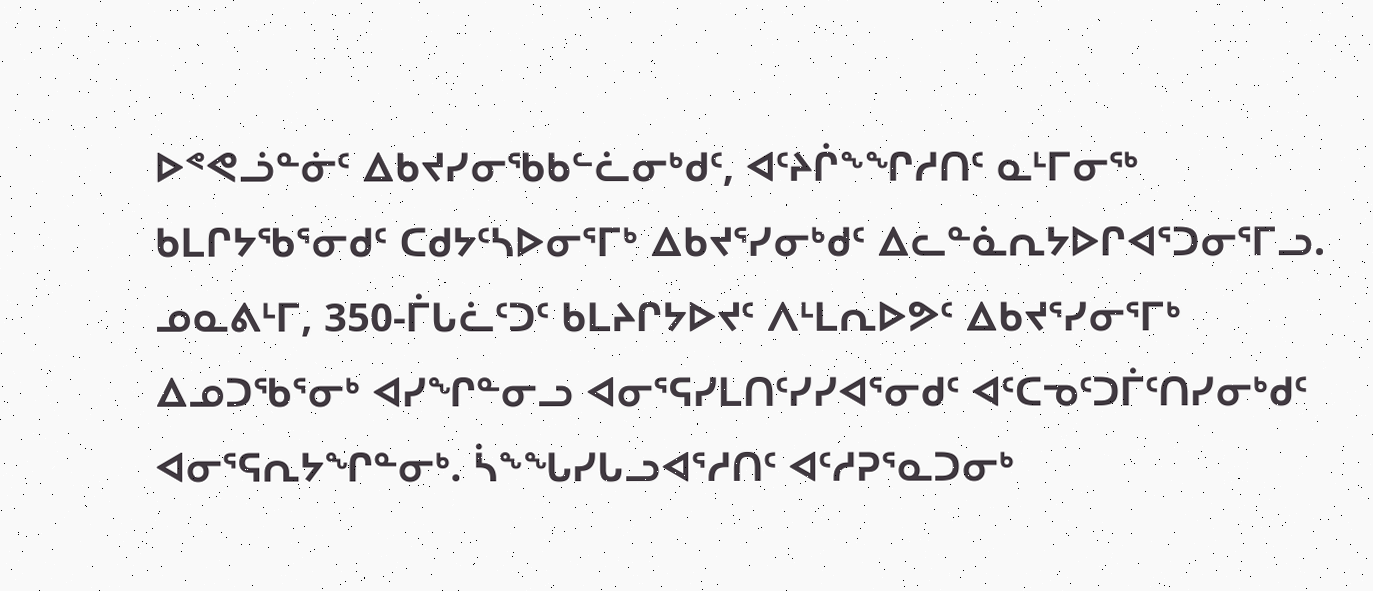ᐅᕝᕙᓘᓐᓃᑦ ᐃᑲᔪᓯᓂᖃᑲᓪᓛᓂᒃᑯᑦ, ᐊᑦᔨᒌᖕᖏᓱᑎᑦ ᓇᒻᒥᓂᖅ ᑲᒪᒋᔭᖃᕐᓂᑯᑦ ᑕᑯᔭᑦᓴᐅᓂᕐᒥᒃ ᐃᑲᔪᕐᓯᓂᒃᑯᑦ ᐃᓚᓐᓈᕆᔭᐅᒋᐊᕐᑐᓂᕐᒥᓗ.
ᓄᓇᕕᒻᒥ, 350-ᒦᒐᓛᑦᑐᑦ ᑲᒪᔨᒋᔭᐅᔪᑦ ᐱᒻᒪᕆᐅᕗᑦ ᐃᑲᔪᕐᓯᓂᕐᒥᒃ ᐃᓄᑐᖃᕐᓂᒃ ᐊᓯᖏᓐᓂᓗ ᐊᓂᕐᕋᓯᒪᑎᑦᓯᓯᐊᕐᓂᑯᑦ ᐊᑦᑕᓀᑦᑐᒦᑦᑎᓯᓂᒃᑯᑦ ᐊᓂᕐᕋᕆᔭᖏᓐᓂᒃ. ᓵᖕᖓᓯᒐᓗᐊᕐᓱᑎᑦ ᐊᑦᓱᕈᕐᓇᑐᓂᒃ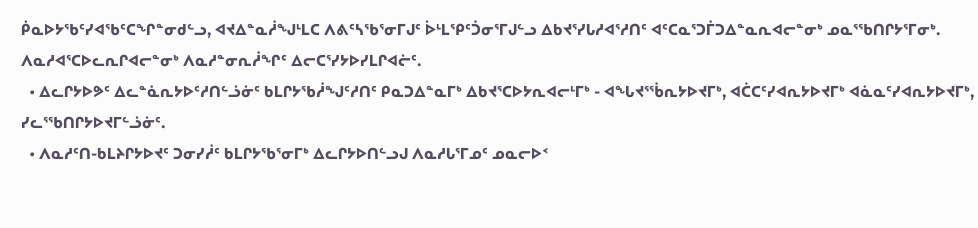ᑮᓇᐅᔭᖃᑦᓯᐊᖃᑦᑕᖏᓐᓂᑯᓪᓗ, ᐊᔪᐃᓐᓇᓲᖑᒻᒪᑕ ᐱᕕᑦᓴᖃᕐᓂᒥᒍᑦ ᐆᒻᒪᕿᑦᑑᓂᕐᒥᒍᓪᓗ ᐃᑲᔪᕐᓯᒐᓱᐊᕐᓱᑎᑦ ᐊᑦᑕᓇᕐᑐᒦᑐᐃᓐᓇᕆᐊᓕᓐᓂᒃ ᓄᓇᕐᖃᑎᒋᔭᕐᒥᓂᒃ. ᐱᓇᓱᐊᕐᑕᐅᓚᕆᒋᐊᓕᓐᓂᒃ ᐱᓇᓱᓐᓂᕆᓲᖏᑦ ᐃᓕᑕᕐᓯᔭᐅᓯᒪᒋᐊᓖᑦ.
  • ᐃᓚᒋᔭᐅᕗᑦ ᐃᓚᓐᓈᕆᔭᐅᑦᓱᑎᓪᓘᓃᑦ ᑲᒪᒋᔭᖃᓲᖑᑦᓱᑎᑦ ᑭᓇᑐᐃᓐᓇᒥᒃ ᐃᑲᔪᕐᑕᐅᔭᕆᐊᓕᒻᒥᒃ - ᐊᖓᔪᕐᖄᕆᔭᐅᔪᒥᒃ, ᐊᑖᑕᑦᓯᐊᕆᔭᐅᔪᒥᒃ ᐊᓈᓇᑦᓯᐊᕆᔭᐅᔪᒥᒃ, ᓯᓚᕐᖃᑎᒋᔭᐅᔪᒥᓪᓘᓃᑦ.
  • ᐱᓇᓱᑦᑎ-ᑲᒪᔨᒋᔭᐅᔪᑦ ᑐᓂᓯᓲᑦ ᑲᒪᒋᔭᖃᕐᓂᒥᒃ ᐃᓚᒋᔭᐅᑎᓪᓗᒍ ᐱᓇᓱᒐᕐᒥᓄᑦ ᓄᓇᓕᐅᑉ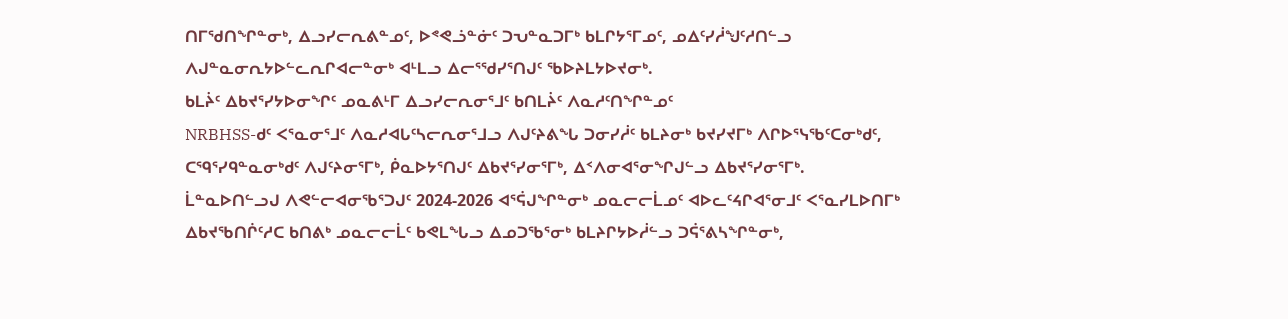ᑎᒥᖁᑎᖏᓐᓂᒃ, ᐃᓗᓯᓕᕆᕕᓐᓄᑦ, ᐅᕝᕙᓘᓐᓃᑦ ᑐᕃᓐᓇᑐᒥᒃ ᑲᒪᒋᔭᕐᒥᓄᑦ, ᓄᐃᑦᓯᓲᖑᑦᓱᑎᓪᓗ ᐱᒍᓐᓇᓂᕆᔭᐅᓪᓚᕆᒋᐊᓕᓐᓂᒃ ᐊᒻᒪᓗ ᐃᓕᕐᖁᓯᕐᑎᒍᑦ ᖃᐅᔨᒪᔭᐅᔪᓂᒃ.
ᑲᒪᔩᑦ ᐃᑲᔪᕐᓯᔭᐅᓂᖏᑦ ᓄᓇᕕᒻᒥ ᐃᓗᓯᓕᕆᓂᕐᒧᑦ ᑲᑎᒪᔩᑦ ᐱᓇᓱᑦᑎᖏᓐᓄᑦ
NRBHSS-ᑯᑦ ᐸᕐᓇᓂᕐᒧᑦ ᐱᓇᓱᐊᒐᑦᓴᓕᕆᓂᕐᒧᓗ ᐱᒍᑦᔨᕕᖓ ᑐᓂᓯᓲᑦ ᑲᒪᔨᓂᒃ ᑲᔪᓯᔪᒥᒃ ᐱᒋᐅᕐᓭᖃᑦᑕᓂᒃᑯᑦ, ᑕᙯᕐᓯᑫᓐᓇᓂᒃᑯᑦ ᐱᒍᑦᔨᓂᕐᒥᒃ, ᑮᓇᐅᔭᕐᑎᒍᑦ ᐃᑲᔪᕐᓯᓂᕐᒥᒃ, ᐃᑉᐱᓂᐊᕐᓂᖏᒍᓪᓗ ᐃᑲᔪᕐᓯᓂᕐᒥᒃ.
ᒫᓐᓇᐅᑎᓪᓗᒍ ᐱᕙᓪᓕᐊᓂᖃᕐᑐᒍᑦ 2024-2026 ᐊᕐᕌᒍᖏᓐᓂᒃ ᓄᓇᓕᓕᒫᓄᑦ ᐊᐅᓚᑦᔦᒋᐊᕐᓂᒧᑦ ᐸᕐᓇᓯᒪᐅᑎᒥᒃ ᐃᑲᔪᖃᑎᒌᑦᓱᑕ ᑲᑎᕕᒃ ᓄᓇᓕᓕᒫᑦ ᑲᕙᒪᖓᓗ ᐃᓄᑐᖃᕐᓂᒃ ᑲᒪᔨᒋᔭᐅᓲᓪᓗ ᑐᕌᕐᕕᓴᖏᓐᓂᒃ,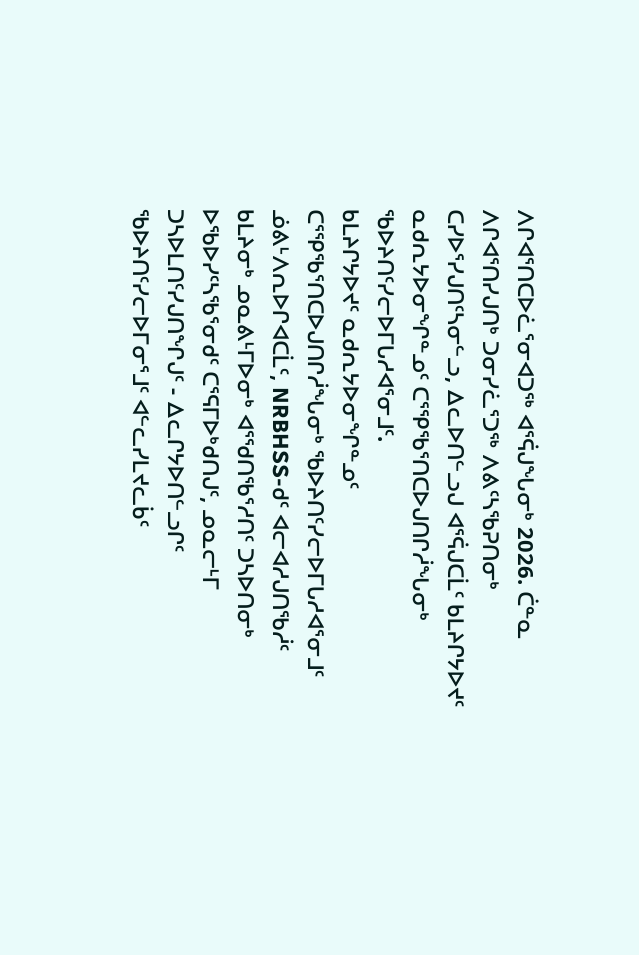ᐱᒋᐊᕐᑎᑕᐅᓛᕐᓂᐊᑐᖅ ᐊᕐᕌᒍᖓᓂᒃ 2026. ᑖᓐᓇ ᐱᒋᐊᕐᑎᓯᒍᑎᒃ ᑐᓂᓯᓛᕐᑐᖅ ᐱᕕᑦᓴᖃᕈᑎᓂᒃ ᑕᓯᐅᕐᓯᒍᑎᑦᓴᓂᓪᓗ, ᐃᓚᐅᑎᓪᓗᒍ ᐊᕐᕌᒍᑕᒫᑦ ᑲᒪᔨᒋᔭᐅᔪᑦ ᓇᑯᕆᔭᐅᓂᖏᓐᓄᑦ ᑕᕐᕿᖃᕐᑎᑕᐅᒍᑎᒋᓲᖓᓂᒃ ᖃᐅᔨᑎᑦᓯᓕᐅᒥᒐᓱᐊᕐᓂᒧᑦ.
ᑲᒪᔨᒋᔭᐅᔪᑦ ᓇᑯᕆᔭᐅᓂᖏᓐᓄᑦ ᑕᕐᕿᖃᕐᑎᑕᐅᒍᑎᒋᓲᖓᓂᒃ ᖃᐅᔨᑎᑦᓯᓕᐅᒥᒐᓱᐊᕐᓂᒧᑦ
ᓅᕕᒻᐱᕆᐅᒋᐊᑕᒫᑦ, NRBHSS-ᑯᑦ ᐊᓕᐊᓱᒍᑎᖃᓲᑦ ᑲᒪᔨᓂᒃ ᓄᓇᕕᒻᒥᐅᓂᒃ ᐊᕐᖁᑎᖃᕐᓱᑎᑦ ᑐᓴᐅᑎᓂᒃ ᐅᖃᐅᓯᑦᓴᖃᕐᓂᑯᑦ ᑕᕐᕋᒥᐅᒃᑯᑎᒍᑦ, ᓄᓇᓕᒻᒥ ᑐᓴᐅᒪᑎᑦᓯᒍᑎᖏᒍᑦ - ᐃᓚᒋᔭᐅᑎᓪᓗᒋᑦ ᖃᐅᔨᑎᑦᓯᓕᐅᒥᓂᕐᒧᑦ ᐊᓪᓚᓯᒪᔪᓚᑳᑦ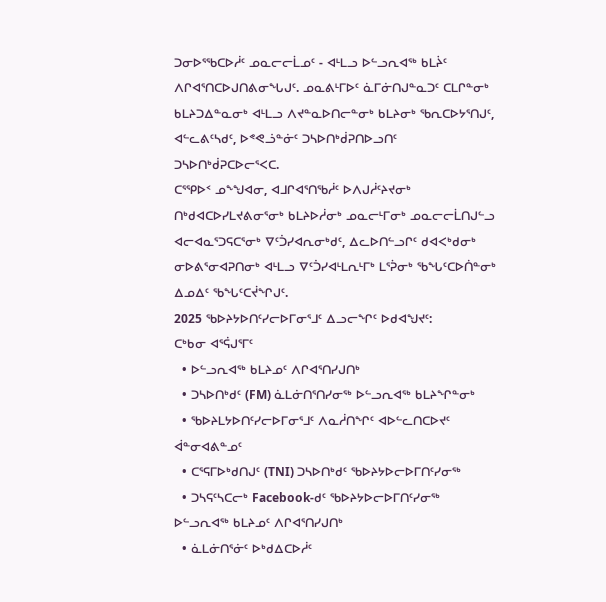ᑐᓂᐅᕐᖃᑕᐅᓲᑦ ᓄᓇᓕᓕᒫᓄᑦ - ᐊᒻᒪᓗ ᐅᓪᓗᕆᐊᖅ ᑲᒪᔩᑦ ᐱᒋᐊᕐᑎᑕᐅᒍᑎᕕᓂᖓᒍᑦ. ᓄᓇᕕᒻᒥᐅᑦ ᓈᒥᓃᑎᒍᓐᓇᑐᑦ ᑕᒪᒋᓐᓂᒃ ᑲᒪᔨᑐᐃᓐᓇᓂᒃ ᐊᒻᒪᓗ ᐱᔪᓐᓇᐅᑎᓕᓐᓂᒃ ᑲᒪᔨᓂᒃ ᖃᕆᑕᐅᔭᕐᑎᒍᑦ, ᐊᓪᓚᕕᑦᓴᑯᑦ, ᐅᕝᕙᓘᓐᓃᑦ ᑐᓴᐅᑎᒃᑰᕈᑎᐅᓗᑎᑦ ᑐᓴᐅᑎᒃᑰᕈᑕᐅᓕᕐᐸᑕ.
ᑕᕐᕿᐅᑉ ᓄᖕᖑᐊᓂ, ᐊᒧᒋᐊᕐᑎᖃᓲᑦ ᐅᐱᒍᓲᑦᔨᔪᓂᒃ ᑎᒃᑯᐊᑕᐅᓯᒪᔪᕕᓂᕐᓂᒃ ᑲᒪᔨᐅᓲᓂᒃ ᓄᓇᓕᒻᒥᓂᒃ ᓄᓇᓕᓕᒫᑎᒍᓪᓗ ᐊᓕᐊᓇᕐᑐᕋᑕᕐᓂᒃ ᐁᑦᑑᓯᐊᕆᓂᒃᑯᑦ, ᐃᓚᐅᑎᓪᓗᒋᑦ ᑯᐊᐸᒃᑯᓂᒃ ᓂᐅᕕᕐᓂᐊᕈᑎᓂᒃ ᐊᒻᒪᓗ ᐁᑦᑑᓯᐊᒻᒪᕆᒻᒥᒃ ᒪᕐᕉᓂᒃ ᖃᖓᑦᑕᐅᑏᓐᓂᒃ ᐃᓄᐃᑦ ᖃᖓᑦᑕᔫᖏᒍᑦ.
2025 ᖃᐅᔨᔭᐅᑎᑦᓯᓕᐅᒥᓂᕐᒧᑦ ᐃᓗᓕᖏᑦ ᐅᑯᐊᖑᔪᑦ:
ᑕᒃᑲᓂ ᐊᕐᕌᒍᕐᒥᑦ
  • ᐅᓪᓗᕆᐊᖅ ᑲᒪᔨᓄᑦ ᐱᒋᐊᕐᑎᓯᒍᑎᒃ
  • ᑐᓴᐅᑎᒃᑯᑦ (FM) ᓈᒪᓃᑎᕐᑎᓯᓂᖅ ᐅᓪᓗᕆᐊᖅ ᑲᒪᔨᖏᓐᓂᒃ
  • ᖃᐅᔨᒪᔭᐅᑎᑦᓯᓕᐅᒥᓂᕐᒧᑦ ᐱᓇᓲᑎᖏᑦ ᐊᐅᓪᓚᑎᑕᐅᔪᑦ ᐋᓐᓂᐊᕕᓐᓄᑦ
  • ᑕᕐᕋᒥᐅᒃᑯᑎᒍᑦ (TNI) ᑐᓴᐅᑎᒃᑯᑦ ᖃᐅᔨᔭᐅᓕᐅᒥᑎᑦᓯᓂᖅ
  • ᑐᓴᕋᑦᓴᑕᓕᒃ Facebook-ᑯᑦ ᖃᐅᔨᔭᐅᓕᐅᒥᑎᑦᓯᓂᖅ
ᐅᓪᓗᕆᐊᖅ ᑲᒪᔨᓄᑦ ᐱᒋᐊᕐᑎᓯᒍᑎᒃ
  • ᓈᒪᓃᑎᕐᓃᑦ ᐅᒃᑯᐃᑕᐅᓲᑦ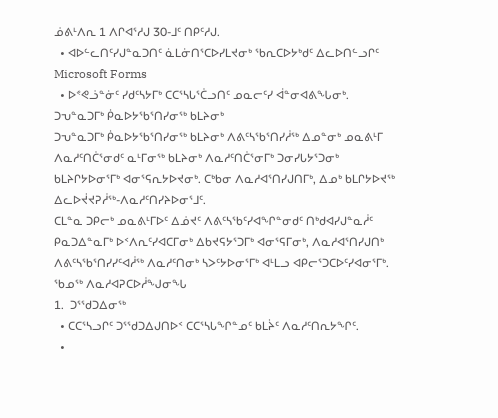ᓅᕕᒻᐱᕆ 1 ᐱᒋᐊᕐᓱᒍ 30-ᒧᑦ ᑎᑭᑦᓱᒍ.
  • ᐊᐅᓪᓚᑎᑦᓯᒍᓐᓇᑐᑎᑦ ᓈᒪᓃᑎᕐᑕᐅᓯᒪᔪᓂᒃ ᖃᕆᑕᐅᔭᒃᑯᑦ ᐃᓚᐅᑎᓪᓗᒋᑦ Microsoft Forms
  • ᐅᕝᕙᓘᓐᓃᑦ ᓯᑯᑦᓴᔭᒥᒃ ᑕᑕᕐᓴᒐᕐᑖᓗᑎᑦ ᓄᓇᓕᑦᓯ ᐋᓐᓂᐊᕕᖓᓂᒃ.
ᑐᕃᓐᓇᑐᒥᒃ ᑮᓇᐅᔭᖃᕐᑎᓯᓂᖅ ᑲᒪᔨᓂᒃ
ᑐᕃᓐᓇᑐᒥᒃ ᑮᓇᐅᔭᖃᕐᑎᓯᓂᖅ ᑲᒪᔨᓂᒃ ᐱᕕᑦᓴᖃᕐᑎᓯᓲᖅ ᐃᓄᓐᓂᒃ ᓄᓇᕕᒻᒥ ᐱᓇᓱᑦᑎᑖᕐᓂᑯᑦ ᓇᒻᒥᓂᖅ ᑲᒪᔨᓂᒃ ᐱᓇᓱᑦᑎᑖᕐᓂᒥᒃ ᑐᓂᓯᒐᔭᕐᑐᓂᒃ ᑲᒪᔨᒋᔭᐅᓂᕐᒥᒃ ᐊᓂᕐᕋᕆᔭᐅᔪᓂᒃ. ᑕᒃᑲᓂ ᐱᓇᓱᐊᕐᑎᓯᒍᑎᒥᒃ, ᐃᓄᒃ ᑲᒪᒋᔭᐅᔪᖅ ᐃᓚᐅᔫᔪᕈᓲᖅ-ᐱᓇᓱᑦᑎᓯᔨᐅᓂᕐᒧᑦ.
ᑕᒪᓐᓇ ᑐᑭᓕᒃ ᓄᓇᕕᒻᒥᐅᑦ ᐃᓅᔪᑦ ᐱᕕᑦᓴᖃᑦᓯᐊᖏᓐᓂᑯᑦ ᑎᒃᑯᐊᓯᒍᓐᓇᓲᑦ ᑭᓇᑐᐃᓐᓇᒥᒃ ᐅᑉᐱᕆᑦᓯᐊᑕᒥᓂᒃ ᐃᑲᔪᕋᔭᕐᑐᒥᒃ ᐊᓂᕐᕋᒥᓂᒃ, ᐱᓇᓱᐊᕐᑎᓯᒍᑎᒃ ᐱᕕᑦᓴᖃᕐᑎᓯᓯᑦᐊᓲᖅ ᐱᓇᓱᑦᑎᓂᒃ ᓴᐳᑦᔭᐅᓂᕐᒥᒃ ᐊᒻᒪᓗ ᐊᑭᓕᕐᑐᑕᐅᑦᓯᐊᓂᕐᒥᒃ.
ᖃᓄᖅ ᐱᓇᓱᐊᕈᑕᐅᓲᖑᓂᖓ
1.  ᑐᕐᖁᑐᐃᓂᖅ
  • ᑕᑕᕐᓴᓗᒋᑦ ᑐᕐᖁᑐᐃᒍᑎᐅᑉ ᑕᑕᕐᓴᒐᖏᓐᓄᑦ ᑲᒪᔩᑦ ᐱᓇᓱᑦᑎᕆᔭᖏᑦ.
  •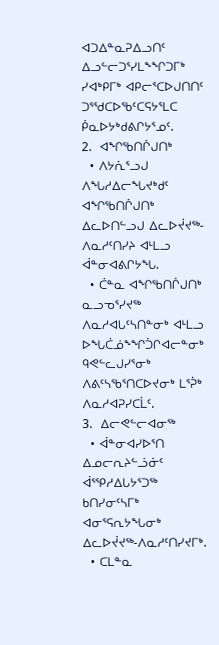ᐊᑐᐃᓐᓇᕈᐃᓗᑎᑦ ᐃᓗᓪᓕᑐᕐᓯᒪᖕᖏᑐᒥᒃ ᓯᐊᒃᑭᒥᒃ ᐊᑭᓕᕐᑕᐅᒍᑎᑎᑦ ᑐᕐᖁᑕᐅᖃᑦᑕᕋᔭᕐᒪᑕ ᑮᓇᐅᔭᒃᑯᕕᒋᔭᕐᓄᑦ.
2.  ᐊᖏᖃᑎᒌᒍᑎᒃ
  • ᐱᔭᕇᕐᓗᒍ ᐱᖓᓱᐃᓕᖓᔪᒃᑯᑦ ᐊᖏᖃᑎᒌᒍᑎᒃ ᐃᓚᐅᑎᓪᓗᒍ ᐃᓚᐅᔫᔪᖅ-ᐱᓇᓱᑦᑎᓯᔨ ᐊᒻᒪᓗ ᐋᓐᓂᐊᕕᒋᔭᖓ.
  • ᑖᓐᓇ ᐊᖏᖃᑎᒌᒍᑎᒃ ᓇᓗᓀᕐᓯᔪᖅ ᐱᓇᓱᐊᒐᑦᓴᑎᓐᓂᒃ ᐊᒻᒪᓗ ᐅᖓᑖᓅᖕᖏᑑᒋᐊᓕᓐᓂᒃ ᑫᕙᓪᓚᒍᓯᕐᓂᒃ ᐱᕕᑦᓴᖃᕐᑎᑕᐅᔪᓂᒃ ᒪᕐᕉᒃ ᐱᓇᓱᐊᕈᓯᑕᒫᑦ.
3.  ᐃᓕᕙᓪᓕᐊᓂᖅ
  • ᐋᓐᓂᐊᓯᐅᕐᑎ ᐃᓄᓕᕆᔨᓪᓘᓃᑦ ᐋᕐᕿᓱᐃᒐᔭᕐᑐᖅ ᑲᑎᓯᓂᑦᓴᒥᒃ ᐊᓂᕐᕋᕆᔭᖓᓂᒃ ᐃᓚᐅᔫᔪᖅ-ᐱᓇᓱᑦᑎᓯᔪᒥᒃ.
  • ᑕᒪᓐᓇ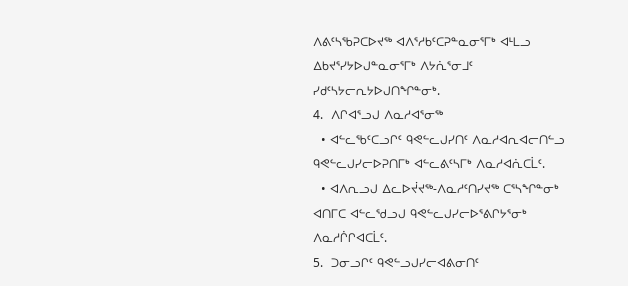ᐱᕕᑦᓴᖃᕈᑕᐅᔪᖅ ᐊᐱᕐᓱᑲᑦᑕᕈᓐᓇᓂᕐᒥᒃ ᐊᒻᒪᓗ ᐃᑲᔪᕐᓯᔭᐅᒍᓐᓇᓂᕐᒥᒃ ᐱᔭᕇᕐᓂᒧᑦ ᓯᑯᑦᓴᔭᓕᕆᔭᐅᒍᑎᖏᓐᓂᒃ.
4.  ᐱᒋᐊᕐᓗᒍ ᐱᓇᓱᐊᕐᓂᖅ
  • ᐊᓪᓚᖃᑦᑕᓗᒋᑦ ᑫᕙᓪᓚᒍᓯᑎᑦ ᐱᓇᓱᐊᕆᐊᓕᑎᓪᓗ ᑫᕙᓪᓚᒍᓯᓕᐅᕈᑎᒥᒃ ᐊᓪᓚᕕᑦᓴᒥᒃ ᐱᓇᓱᐊᕇᑕᒫᑦ.
  • ᐊᐱᕆᓗᒍ ᐃᓚᐅᔫᔪᖅ-ᐱᓇᓱᑦᑎᓯᔪᖅ ᑕᕐᓴᖏᓐᓂᒃ ᐊᑎᒥᑕ ᐊᓪᓚᖁᓗᒍ ᑫᕙᓪᓚᒍᓯᓕᐅᕐᕕᒋᔭᕐᓂᒃ ᐱᓇᓱᒌᒋᐊᑕᒫᑦ.
5.  ᑐᓂᓗᒋᑦ ᑫᕙᓪᓗᒍᓯᓕᐊᕕᓂᑎᑦ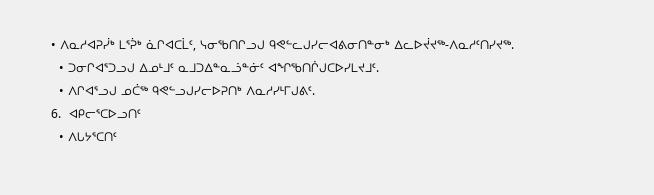• ᐱᓇᓱᐊᕈᓰᒃ ᒪᕐᕉᒃ ᓈᒋᐊᑕᒫᑦ, ᓭᓂᖃᑎᒋᓗᒍ ᑫᕙᓪᓚᒍᓯᓕᐊᕕᓂᑎᓐᓂᒃ ᐃᓚᐅᔫᔪᖅ-ᐱᓇᓱᑦᑎᓯᔪᖅ.
  • ᑐᓂᒋᐊᕐᑐᓗᒍ ᐃᓄᒻᒧᑦ ᓇᒧᑐᐃᓐᓇᓘᓐᓃᑦ ᐊᖏᖃᑎᒌᒍᑕᐅᓯᒪᔪᒧᑦ.
  • ᐱᒋᐊᕐᓗᒍ ᓄᑖᖅ ᑫᕙᓪᓗᒍᓯᓕᐅᕈᑎᒃ ᐱᓇᓱᓯᒻᒥᒍᕕᑦ.
6.  ᐊᑭᓕᕐᑕᐅᓗᑎᑦ
  • ᐱᒐᔭᕐᑕᑎᑦ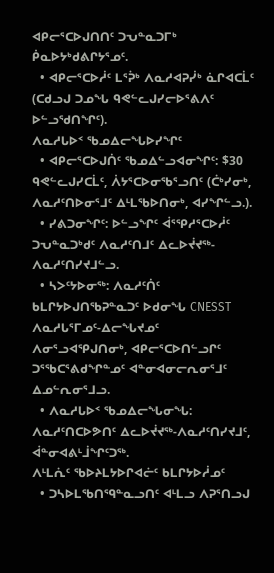ᐊᑭᓕᕐᑕᐅᒍᑎᑎᑦ ᑐᕃᓐᓇᑐᒥᒃ ᑮᓇᐅᔭᒃᑯᕕᒋᔭᕐᓄᑦ.
  • ᐊᑭᓕᕐᑕᐅᓲᑦ ᒪᕐᕉᒃ ᐱᓇᓱᐊᕈᓰᒃ ᓈᒋᐊᑕᒫᑦ (ᑕᑯᓗᒍ ᑐᓄᖓ ᑫᕙᓪᓚᒍᓯᓕᐅᕐᕕᐱᑦ ᐅᓪᓗᖁᑎᖏᑦ).
ᐱᓇᓱᒐᐅᑉ ᖃᓄᐃᓕᖓᐅᓯᖏᑦ
  • ᐊᑭᓕᕐᑕᐅᒍᑏᑦ ᖃᓄᐃᓪᓗᐊᓂᖏᑦ: $30 ᑫᕙᓪᓚᒍᓯᑕᒫᑦ, ᐲᔭᕐᑕᐅᓂᖃᕐᓗᑎᑦ (ᑖᒃᓯᓂᒃ, ᐱᓇᓱᑦᑎᐅᓂᕐᒧᑦ ᐃᒻᒪᖃᐅᑎᓂᒃ, ᐊᓯᖏᓪᓗ.).
  • ᓯᕕᑐᓂᖏᑦ: ᐅᓪᓗᖏᑦ ᐋᕐᕿᓱᕐᑕᐅᓲᑦ ᑐᕃᓐᓇᑐᒃᑯᑦ ᐱᓇᓱᑦᑎᒧᑦ ᐃᓚᐅᔫᔪᖅ-ᐱᓇᓱᑦᑎᓯᔪᒧᓪᓗ.
  • ᓴᐳᑦᔭᐅᓂᖅ: ᐱᓇᓱᑦᑏᑦ ᑲᒪᒋᔭᐅᒍᑎᖃᕈᓐᓇᑐᑦ ᐅᑯᓂᖓ CNESST ᐱᓇᓱᒐᕐᒥᓄᑦ-ᐃᓕᖓᔪᓄᑦ ᐱᓂᕐᓗᐊᕿᒍᑎᓂᒃ, ᐊᑭᓕᕐᑕᐅᑎᓪᓗᒋᑦ ᑐᕐᖃᑕᕐᕕᑯᖏᓐᓄᑦ ᐊᓐᓂᐊᓂᓕᕆᓂᕐᒧᑦ ᐃᓄᓪᕆᓂᕐᒧᓗ.
  • ᐱᓇᓱᒐᐅᑉ ᖃᓄᐃᓕᖓᓂᖓ: ᐱᓇᓱᑦᑎᑕᐅᕗᑎᑦ ᐃᓚᐅᔫᔪᖅ-ᐱᓇᓱᑦᑎᓯᔪᒧᑦ, ᐋᓐᓂᐊᕕᒻᒨᖏᑦᑐᖅ.
ᐱᒻᒪᕇᑦ ᖃᐅᔨᒪᔭᐅᒋᐊᓖᑦ ᑲᒪᒋᔭᐅᓲᓄᑦ
  • ᑐᓴᐅᒪᖃᑎᙯᓐᓇᓗᑎᑦ ᐊᒻᒪᓗ ᐱᕈᕐᑎᓗᒍ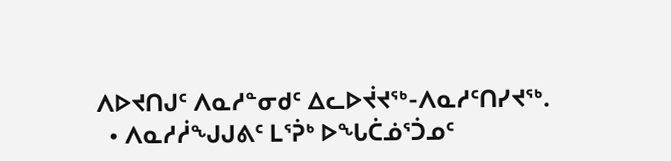ᐱᐅᔪᑎᒍᑦ ᐱᓇᓱᓐᓂᑯᑦ ᐃᓚᐅᔫᔪᖅ-ᐱᓇᓱᑦᑎᓯᔪᖅ.
  • ᐱᓇᓱᓲᖑᒍᕕᑦ ᒪᕐᕉᒃ ᐅᖓᑖᓅᕐᑑᓄᑦ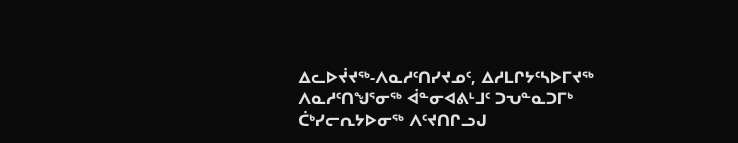ᐃᓚᐅᔫᔪᖅ-ᐱᓇᓱᑦᑎᓯᔪᓄᑦ, ᐃᓱᒪᒋᔭᑦᓴᐅᒥᔪᖅ ᐱᓇᓱᑦᑎᖑᕐᓂᖅ ᐋᓐᓂᐊᕕᒻᒧᑦ ᑐᕃᓐᓇᑐᒥᒃ ᑖᒃᓯᓕᕆᔭᐅᓂᖅ ᐱᑦᔪᑎᒋᓗᒍ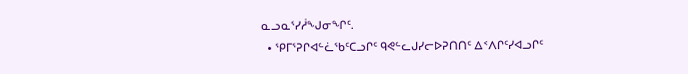ᓇᓗᓇᕐᓯᓲᖑᓂᖏᑦ.
  • ᕿᒥᕐᕈᒋᐊᓪᓛᖃᑦᑕᓗᒋᑦ ᑫᕙᓪᓚᒍᓯᓕᐅᕈᑎᑎᑦ ᐃᑉᐱᒋᑦᓯᐊᓗᒋᑦ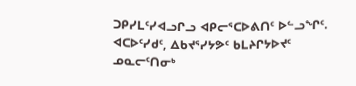ᑐᑭᓯᒪᑦᓯᐊᓗᒋᓗ ᐊᑭᓕᕐᑕᐅᕕᑎᑦ ᐅᓪᓗᖏᑦ.
ᐊᑕᐅᑦᓯᑯᑦ, ᐃᑲᔪᕐᓯᔭᕗᑦ ᑲᒪᔨᒋᔭᐅᔪᑦ ᓄᓇᓕᑦᑎᓂᒃ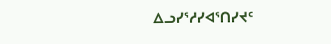ᐃᓗᓯᕐᓱᓯᐊᕐᑎᓯᔪᑦ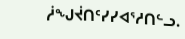ᓲᖑᔫᑎᑦᓯᓯᐊᕐᓱᑎᓪᓗ.